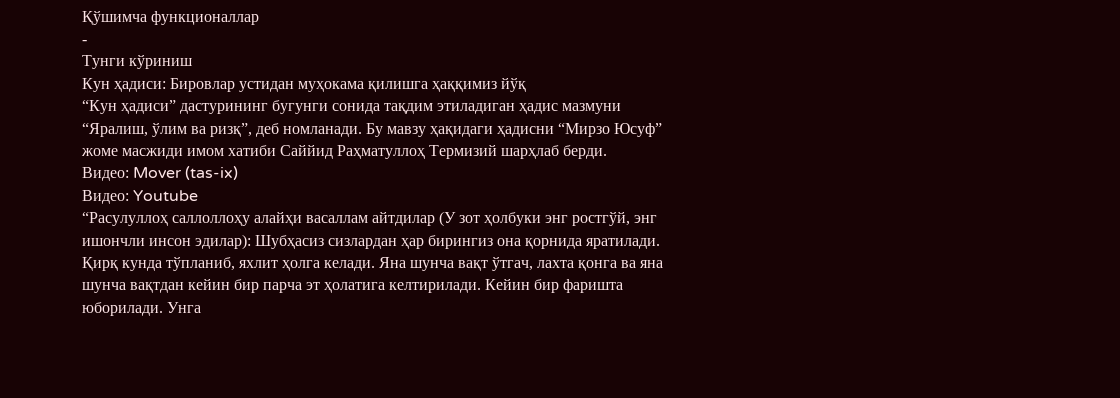Қўшимча функционаллар
-
Тунги кўриниш
Кун ҳадиси: Бировлар устидан муҳокама қилишга ҳаққимиз йўқ
“Кун ҳадиси” дастурининг бугунги сонида тақдим этиладиган ҳадис мазмуни “Яралиш, ўлим ва ризқ”, деб номланади. Бу мавзу ҳақидаги ҳадисни “Мирзо Юсуф” жоме масжиди имом хатиби Саййид Раҳматуллоҳ Термизий шарҳлаб берди.
Видео: Mover (tas-ix)
Видео: Youtube
“Расулуллоҳ саллоллоҳу алайҳи васаллам айтдилар (У зот ҳолбуки энг ростгўй, энг ишончли инсон эдилар): Шубҳасиз сизлардан ҳар бирингиз она қорнида яратилади. Қирқ кунда тўпланиб, яхлит ҳолга келади. Яна шунча вақт ўтгач, лахта қонга ва яна шунча вақтдан кейин бир парча эт ҳолатига келтирилади. Кейин бир фаришта юборилади. Унга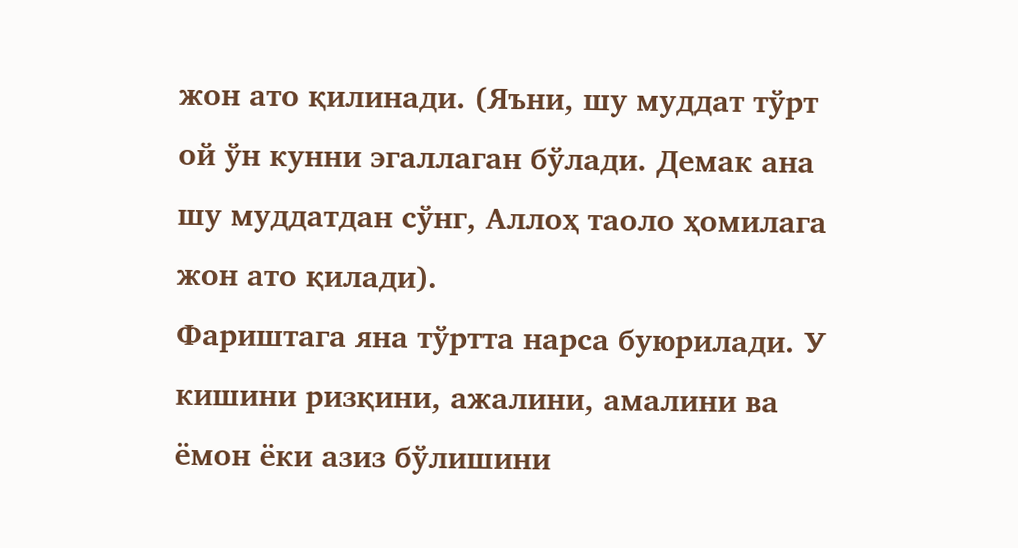жон ато қилинади. (Яъни, шу муддат тўрт ой ўн кунни эгаллаган бўлади. Демак ана шу муддатдан сўнг, Аллоҳ таоло ҳомилага жон ато қилади).
Фариштага яна тўртта нарса буюрилади. У кишини ризқини, ажалини, амалини ва ёмон ёки азиз бўлишини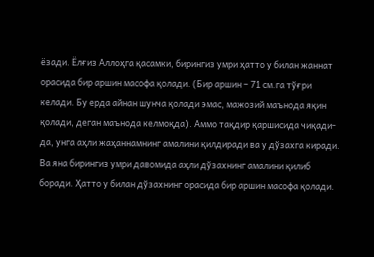ёзади. Ёлғиз Аллоҳга қасамки, бирингиз умри ҳатто у билан жаннат орасида бир аршин масофа қолади. (Бир аршин – 71 см.га тўғри келади. Бу ерда айнан шунча қолади эмас, мажозий маънода яқин қолади, деган маънода келмоқда). Аммо тақдир қаршисида чиқади-да, унга аҳли жаҳаннамнинг амалини қилдиради ва у дўзахга киради.
Ва яна бирингиз умри давомида аҳли дўзахнинг амалини қилиб боради. Ҳатто у билан дўзахнинг орасида бир аршин масофа қолади.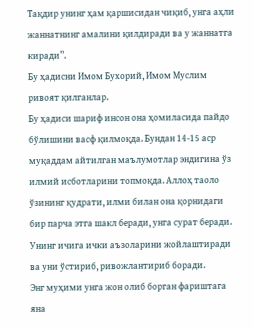Тақдир унинг ҳам қаршисидан чиқиб, унга аҳли жаннатнинг амалини қилдиради ва у жаннатга киради”.
Бу ҳадисни Имом Бухорий, Имом Муслим ривоят қилганлар.
Бу ҳадиси шариф инсон она ҳомиласида пайдо бўлишини васф қилмоқда. Бундан 14-15 аср муқаддам айтилган маълумотлар эндигина ўз илмий исботларини топмоқда. Аллоҳ таоло ўзининг қудрати, илми билан она қорнидаги бир парча этга шакл беради, унга сурат беради. Унинг ичига ички аъзоларини жойлаштиради ва уни ўстириб, ривожлантириб боради.
Энг муҳими унга жон олиб борган фариштага яна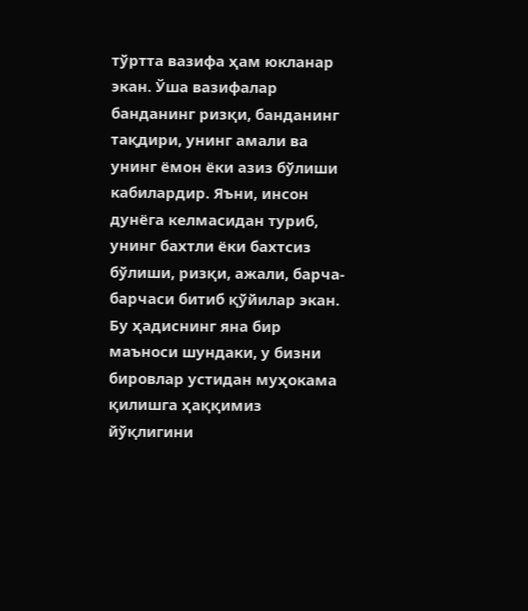тўртта вазифа ҳам юкланар экан. Ўша вазифалар банданинг ризқи, банданинг тақдири, унинг амали ва унинг ёмон ёки азиз бўлиши кабилардир. Яъни, инсон дунёга келмасидан туриб, унинг бахтли ёки бахтсиз бўлиши, ризқи, ажали, барча-барчаси битиб қўйилар экан.
Бу ҳадиснинг яна бир маъноси шундаки, у бизни бировлар устидан муҳокама қилишга ҳаққимиз йўқлигини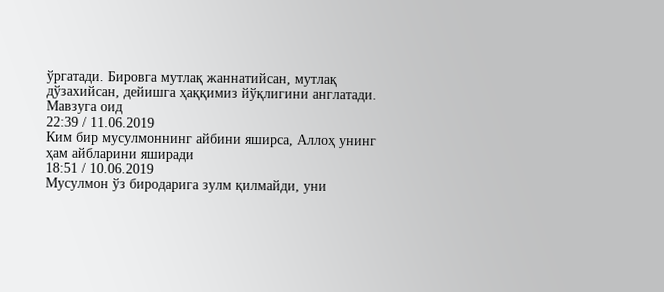ўргатади. Бировга мутлақ жаннатийсан, мутлақ дўзахийсан, дейишга ҳаққимиз йўқлигини англатади.
Мавзуга оид
22:39 / 11.06.2019
Ким бир мусулмоннинг айбини яширса, Аллоҳ унинг ҳам айбларини яширади
18:51 / 10.06.2019
Мусулмон ўз биродарига зулм қилмайди, уни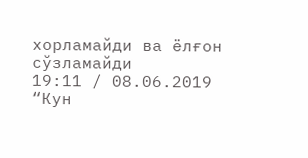хорламайди ва ёлғон сўзламайди
19:11 / 08.06.2019
“Кун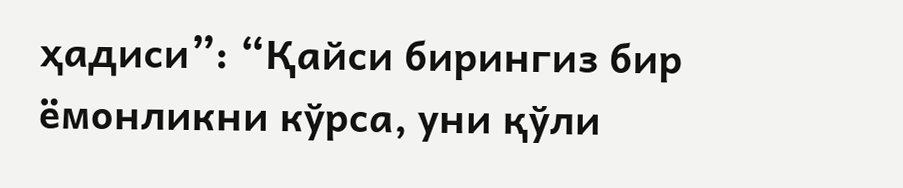ҳадиси”: “Қайси бирингиз бир ёмонликни кўрса, уни қўли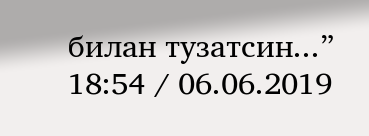билан тузатсин...”
18:54 / 06.06.2019